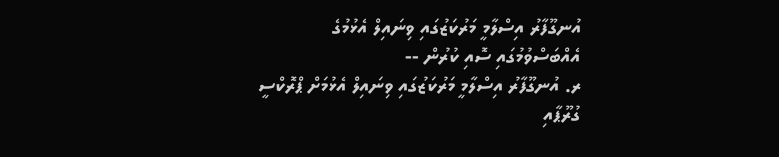އުނގޫފާރު އިސްލާމީ މަރުކަޒުގައި ވިނައިލް އެޅުމުގެ އެއްބަސްވުމުގައި ސޮއި ކުރުން --
ރ. އުނގޫފާރު އިސްލާމީ މަރުކަޒުގައި ވިނައިލް އެޅުމަށް ޕްރޮކްސީ ގުރޫޕާއި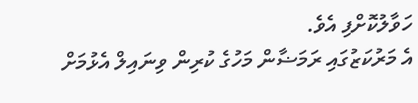ހަވާލުކޮށްފި އެވެ.
އެ މަރުކަޒުގައި ރަމަޟާން މަހުގެ ކުރިން ވިނައިލް އެޅުމަށް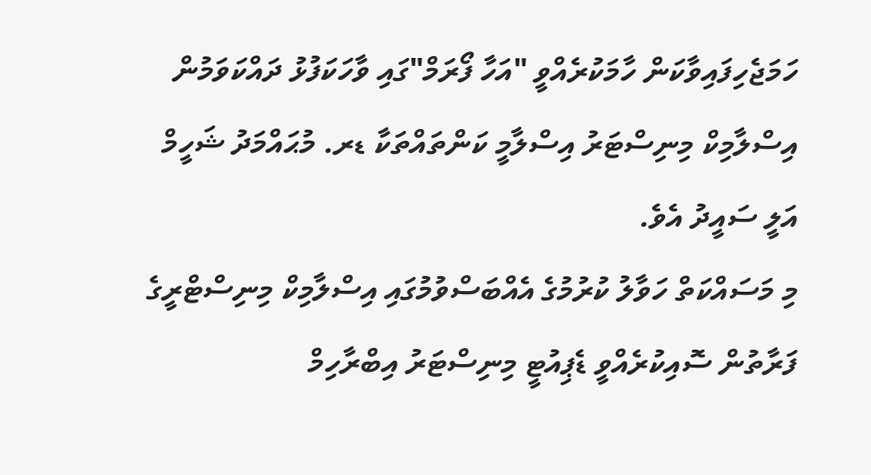ހަމަޖެހިފައިވާކަން ހާމަކުރެއްވީ "އަހާ ފޯރަމް"ގައި ވާހަކަފުޅު ދައްކަވަމުން އިސްލާމިކް މިނިސްޓަރު އިސްލާމީ ކަންތައްތަކާ ޑރ. މުޙައްމަދު ޝަހީމް އަލީ ސައީދު އެވެ.
މި މަސައްކަތް ހަވާލު ކުރުމުގެ އެއްބަސްވުމުގައި އިސްލާމިކް މިނިސްޓްރީގެ ފަރާތުން ސޮއިކުރެއްވީ ޑެޕިއުޓީ މިނިސްޓަރު އިބްރާހިމް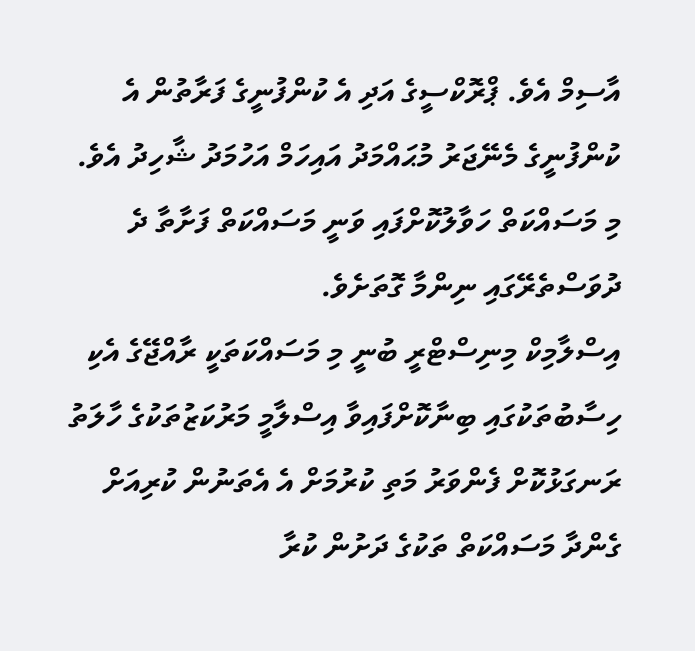އާސިމް އެވެ. ޕްރޮކްސީގެ އަދި އެ ކުންފުނީގެ ފަރާތުން އެ ކުންފުނީގެ މެނޭޖަރު މުޙައްމަދު އައިހަމް އަހުމަދު ޝާހިދު އެވެ.
މި މަސައްކަތް ހަވާލުކޮށްފައި ވަނީ މަސައްކަތް ފަށާތާ ދެ ދުވަސްތެރޭގައި ނިންމާ ގޮތަށެވެ.
އިސްލާމިކް މިނިސްޓްރީ ބުނީ މި މަސައްކަތަކީ ރާއްޖޭގެ އެކި ހިސާބުތަކުގައި ބިނާކޮށްފައިވާ އިސްލާމީ މަރުކަޒުތަކުގެ ހާލަތު ރަނގަޅުކޮށް ފެންވަރު މަތި ކުރުމަށް އެ އެތަނުން ކުރިއަށް ގެންދާ މަސައްކަތް ތަކުގެ ދަށުން ކުރާ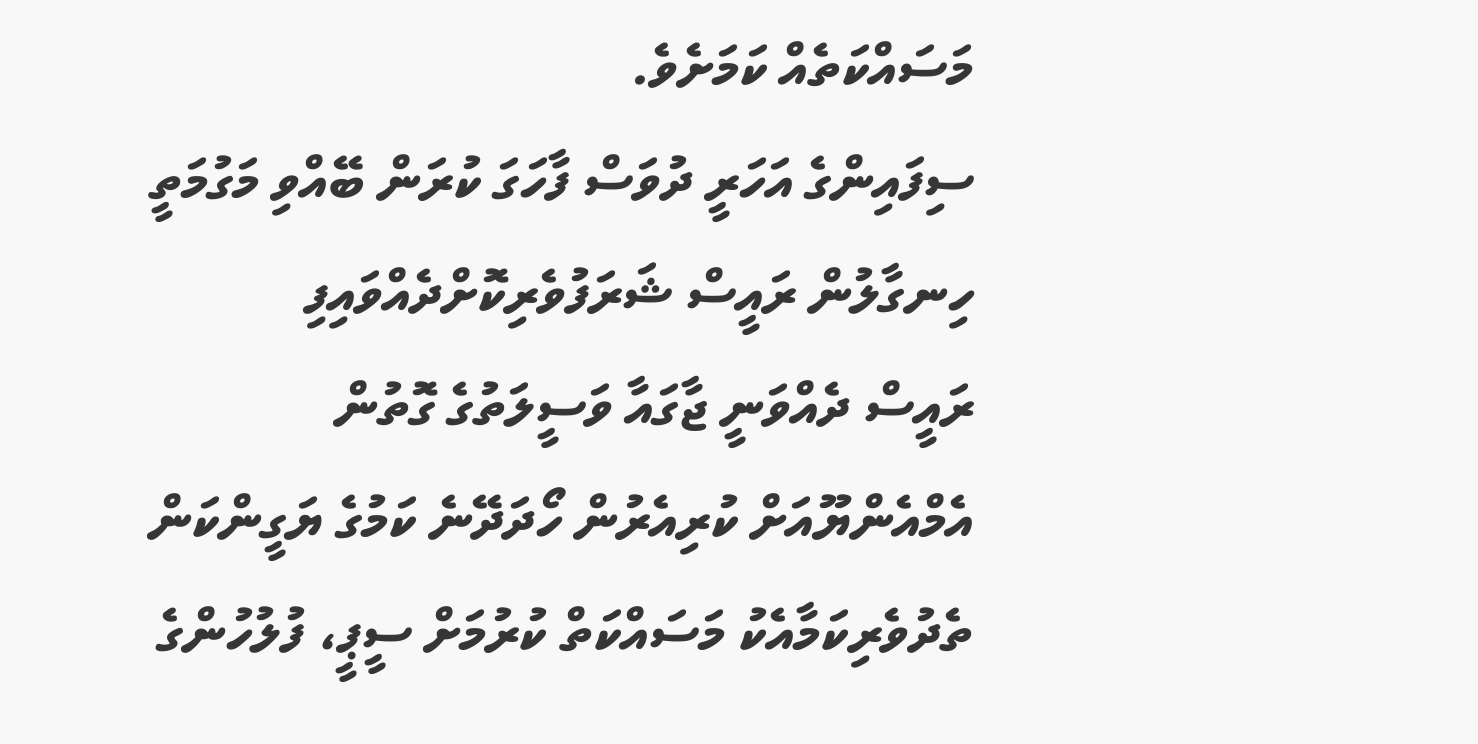މަސައްކަތެއް ކަމަށެވެ.
ސިފައިންގެ އަހަރީ ދުވަސް ފާހަގަ ކުރަން ބޭއްވި މަގުމަތީ ހިނގާލުން ރައީސް ޝަރަފުވެރިކޮށްދެއްވައިފި
ރައީސް ދެއްވަނީ ޖާގައާ ވަސީލަތުގެ ގޮތުން އެމްއެންޔޫއަށް ކުރިއެރުން ހޯދަދޭނެ ކަމުގެ ޔަގީންކަން
ތެދުވެރިކަމާއެކު މަސައްކަތް ކުރުމަށް ސީޕީ، ފުލުހުންގެ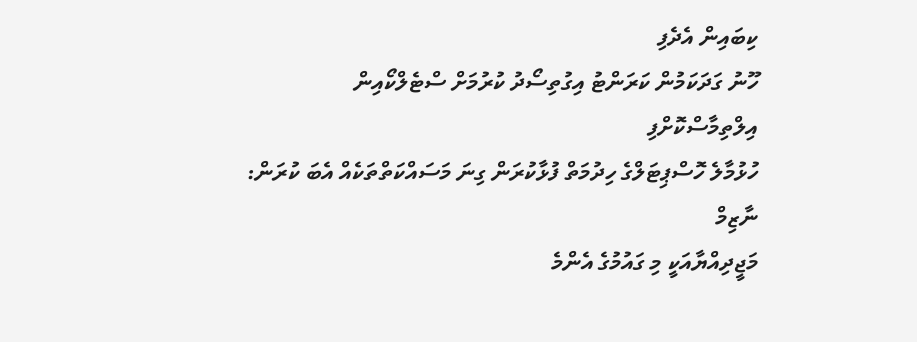ކިބައިން އެދެފި
ހޫނު ގަދަކަމުން ކަރަންޓު އިގުތިސޯދު ކުރުމަށް ސްޓެލްކޯއިން އިލްތިމާސްކޮށްފި
ހުޅުމާލެ ހޮސްޕިޓަލްގެ ހިދުމަތް ފުޅާކުރަން ގިނަ މަސައްކަތްތަކެއް އެބަ ކުރަން: ނާޒިމް
މަޖީދިއްޔާއަކީ މި ގައުމުގެ އެންމެ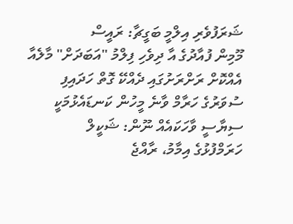ޝަރަފުވެރި އިލްމީ ބަގީޗާ: ރައީސް
މޫމިން ފުއާދުގެ އާ ދިވެހި ފިލްމު "އަބަދަށް" މާލެއާ އެއްކޮށް ރަށްރަށުގައި ދެއްކޭ ގޮތް ހަދައިފި
ސުވަރުގެ ހަރާމް ވާނެ މީހުން ކަނޑައެޅުމަކީ ސިޔާސީ ވާހަކައެއް ނޫން: ޝަކީލް
ހަރަމްފުޅުގެ އިމާމު، ރާއްޖެ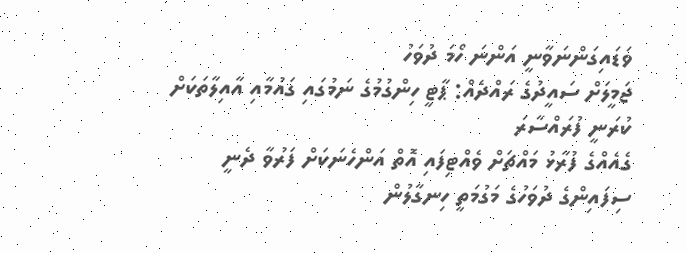ވަޑައިގަންނަވާނީ އަންނަ ހޯމަ ދުވަހު
ޖަމީލަށް ސައީދުގެ ރައްދެއް: ޕާޓީ ހިންގުމުގެ ނަމުގައި ގައުމާއި އާއިލާތަކަށް ކުރަނީ ފުރައްސާރަ
ގެއެއްގެ ފުރާޅު މައްޗަށް ވެއްޓިފައި އޮތް އަންހެނަކަށް ފަރުވާ ދެނީ
ސިފައިންގެ ދުވަހުގެ މަގުމަތީ ހިނގާލުން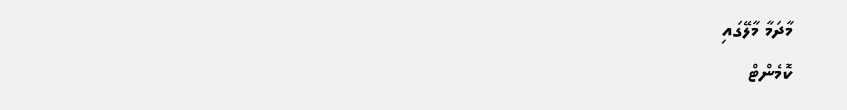މާދަމާ މާލޭގައި
ކޮމެންޓް